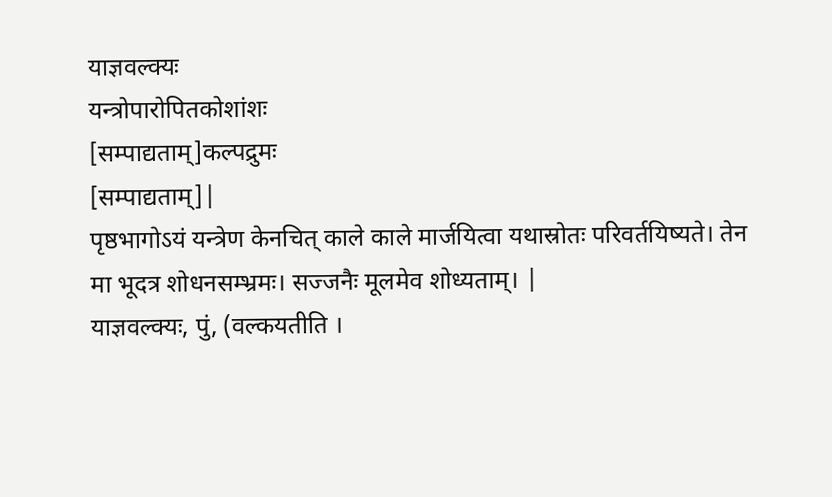याज्ञवल्क्यः
यन्त्रोपारोपितकोशांशः
[सम्पाद्यताम्]कल्पद्रुमः
[सम्पाद्यताम्]|
पृष्ठभागोऽयं यन्त्रेण केनचित् काले काले मार्जयित्वा यथास्रोतः परिवर्तयिष्यते। तेन मा भूदत्र शोधनसम्भ्रमः। सज्जनैः मूलमेव शोध्यताम्। |
याज्ञवल्क्यः, पुं, (वल्कयतीति ।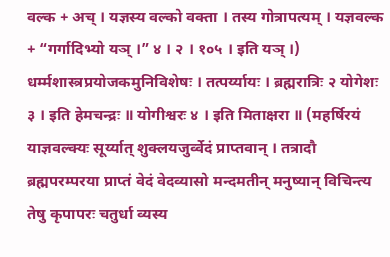वल्क + अच् । यज्ञस्य वल्को वक्ता । तस्य गोत्रापत्यम् । यज्ञवल्क + “गर्गादिभ्यो यञ् ।” ४ । २ । १०५ । इति यञ् ।) धर्म्मशास्त्रप्रयोजकमुनिविशेषः । तत्पर्य्यायः । ब्रह्मरात्रिः २ योगेशः ३ । इति हेमचन्द्रः ॥ योगीश्वरः ४ । इति मिताक्षरा ॥ (महर्षिरयं याज्ञवल्क्यः सूर्य्यात् शुक्लयजुर्व्वेदं प्राप्तवान् । तत्रादौ ब्रह्मपरम्परया प्राप्तं वेदं वेदव्यासो मन्दमतीन् मनुष्यान् विचिन्त्य तेषु कृपापरः चतुर्धा व्यस्य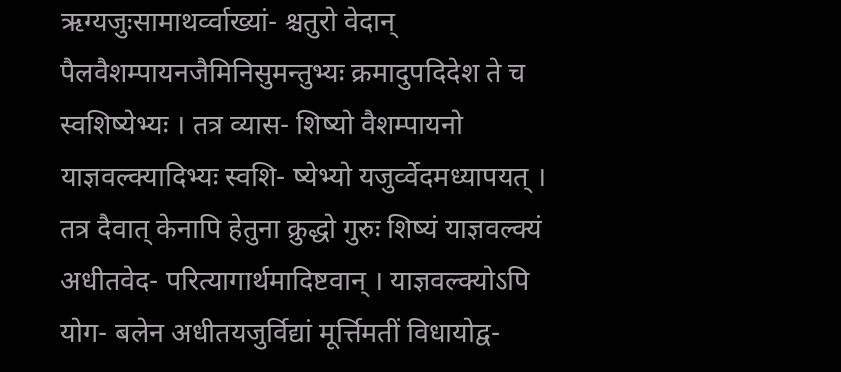ऋग्यजुःसामाथर्व्वाख्यां- श्चतुरो वेदान् पैलवैशम्पायनजैमिनिसुमन्तुभ्यः क्रमादुपदिदेश ते च स्वशिष्येभ्यः । तत्र व्यास- शिष्यो वैशम्पायनो याज्ञवल्क्यादिभ्यः स्वशि- ष्येभ्यो यजुर्व्वेदमध्यापयत् । तत्र दैवात् केनापि हेतुना क्रुद्धो गुरुः शिष्यं याज्ञवल्क्यं अधीतवेद- परित्यागार्थमादिष्टवान् । याज्ञवल्क्योऽपि योग- बलेन अधीतयजुर्विद्यां मूर्त्तिमतीं विधायोद्व-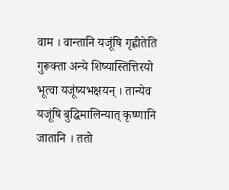वाम । वान्तानि यजूंषि गृह्णीतेति गुरूक्ता अन्ये शिष्यास्तित्तिरयो भूत्वा यजूंष्यभक्षयन् । तान्येव यजूंषि बुद्धिमालिन्यात् कृष्णानि जातानि । ततो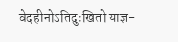वेदहीनोऽतिदुःखितो याज्ञ-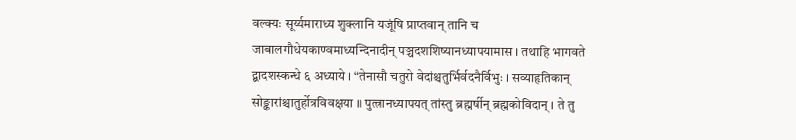वल्क्यः सूर्य्यमाराध्य शुक्लानि यजूंषि प्राप्तवान् तानि च जाबालगौधेयकाण्वमाध्यन्दिनादीन् पञ्चदशशिष्यानध्यापयामास । तथाहि भागवते द्बादशस्कन्धे ६ अध्याये । “तेनासौ चतुरो वेदांश्चतुर्भिर्वदनैर्विभुः । सव्याहृतिकान् सोङ्कारांश्चातुर्होत्रविवक्षया ॥ पुत्त्रानध्यापयत् तांस्तु ब्रह्मर्षीन् ब्रह्मकोविदान् । ते तु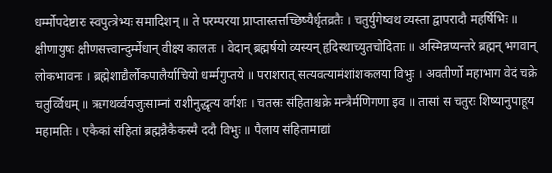धर्म्मोपदेष्टारः स्वपुत्त्रेभ्यः समादिशन् ॥ ते परम्परया प्राप्तास्तत्तच्छिष्यैर्धृतव्रतैः । चतुर्युगेष्वथ व्यस्ता द्वापरादौ महर्षिभिः ॥ क्षीणायुषः क्षीणसत्त्वान्दुर्म्मेधान् वीक्ष्य कालतः । वेदान् ब्रह्मर्षयो व्यस्यन् हृदिस्थाच्युतचोदिताः ॥ अस्मिन्नप्यन्तरे ब्रह्मन् भगवान् लोकभावनः । ब्रह्मेशाद्यैर्लोकपालैर्याचियो धर्म्मगुप्तये ॥ पराशरात् सत्यवत्यामंशांशकलया विभुः । अवतीर्णो महाभाग वेदं चक्रे चतुर्व्विधम् ॥ ऋगथर्व्वयजुःसाम्नां राशीनुद्धृत्य वर्गशः । चतस्रः संहिताश्चक्रे मन्त्रैर्मणिगणा इव ॥ तासां स चतुरः शिष्यानुपाहूय महामतिः । एकैकां संहितां ब्रह्मन्नैकैकस्मै ददौ विभुः ॥ पैलाय संहितामाद्यां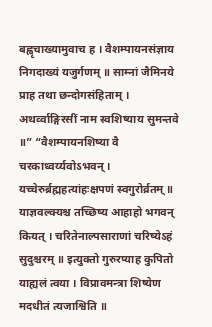बह्वृचाख्यामुवाच ह । वैशम्पायनसंज्ञाय निगदाख्यं यजुर्गणम् ॥ साम्नां जैमिनये प्राह तथा छन्दोगसंहिताम् । अथर्व्वाङ्गिरसीं नाम स्वशिष्याय सुमन्तवे ॥” “वैशम्पायनशिष्या वै चरकाध्वर्य्यवोऽभवन् । यच्चेरुर्ब्रह्महत्यांहःक्षपणं स्वगुरोर्व्रतम् ॥ याज्ञवल्क्यश्च तच्छिष्य आहाहो भगवन् कियत् । चरितेनाल्पसाराणां चरिष्येऽहं सुदुश्चरम् ॥ इत्युक्तो गुरुरप्याह कुपितो याह्यलं त्वया । विप्रावमन्त्रा शिष्येण मदधीतं त्यजाश्विति ॥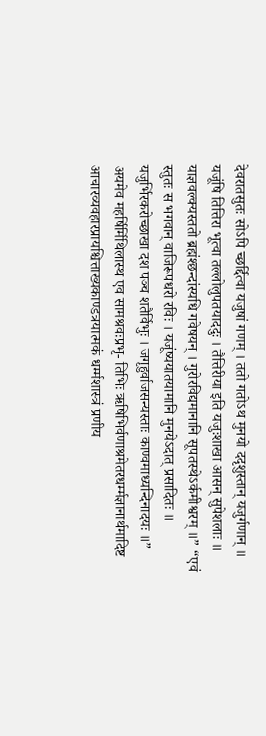देवरातसुतः सोऽपि च्छर्द्दित्वा यजुषां गणम् । ततो गतोऽथ मुनयो ददृशुस्तान् यजुर्गणान् ॥ यजूंषि तित्तिरा भूत्वा तल्लोलुपतयाददुः । तैत्तिरीया इति यजुःशाखा आसन् सुपेशलाः ॥ याज्ञवल्क्यस्ततो ब्रह्मंश्छन्दांस्यधि गवेषयन् । गुरोरविद्यमानानि सूपतस्थेऽर्कमीश्वरम् ॥” “एवं स्तुतः स भगवान् वाजिरूपधरो रविः । यजूंष्ययातयामानि मुनयेऽदात् प्रसादितः ॥ यजुर्भिरकरोच्छाखा दश पञ्च शतैर्विभुः । जगृहुर्वाजसन्यस्ताः काण्वमाध्यन्दिनादयः ॥” अयमेव महर्षिर्मिथिलास्थ एव सामश्रवःप्रभृ- तिभिः ऋषिभिर्वणाश्रमेतरधर्म्मज्ञानार्थमादिष्ट आचारव्यवहारप्रायश्चित्ताख्यकाण्डत्रयात्मकं धर्म्मशास्त्रं प्रणीय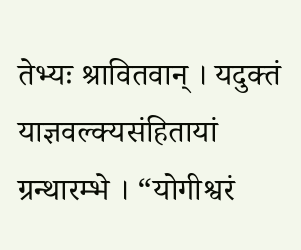तेभ्यः श्रावितवान् । यदुक्तं याज्ञवल्क्यसंहितायां ग्रन्थारम्भे । “योगीश्वरं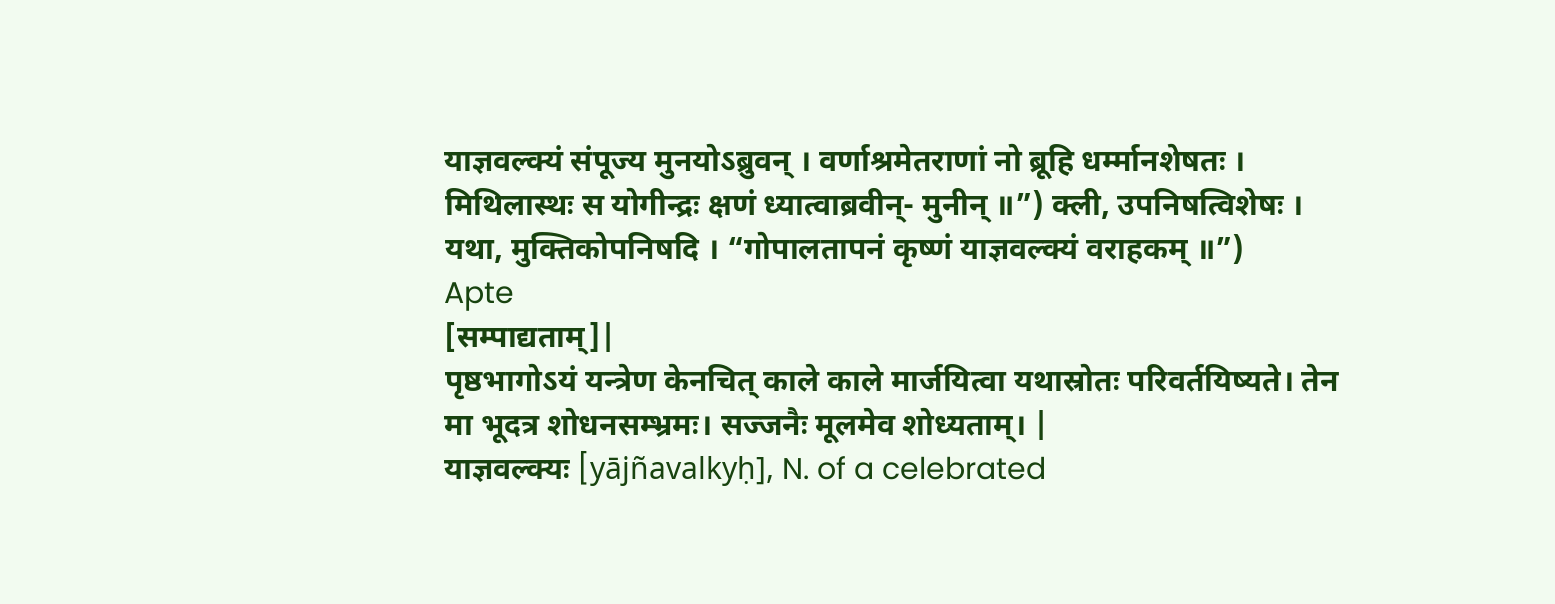याज्ञवल्क्यं संपूज्य मुनयोऽब्रुवन् । वर्णाश्रमेतराणां नो ब्रूहि धर्म्मानशेषतः । मिथिलास्थः स योगीन्द्रः क्षणं ध्यात्वाब्रवीन्- मुनीन् ॥”) क्ली, उपनिषत्विशेषः । यथा, मुक्तिकोपनिषदि । “गोपालतापनं कृष्णं याज्ञवल्क्यं वराहकम् ॥”)
Apte
[सम्पाद्यताम्]|
पृष्ठभागोऽयं यन्त्रेण केनचित् काले काले मार्जयित्वा यथास्रोतः परिवर्तयिष्यते। तेन मा भूदत्र शोधनसम्भ्रमः। सज्जनैः मूलमेव शोध्यताम्। |
याज्ञवल्क्यः [yājñavalkyḥ], N. of a celebrated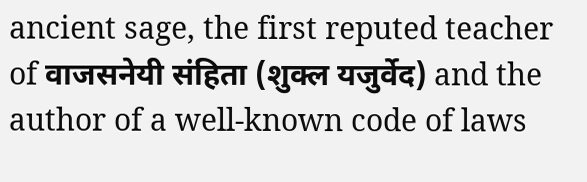ancient sage, the first reputed teacher of वाजसनेयी संहिता (शुक्ल यजुर्वेद) and the author of a well-known code of laws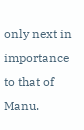only next in importance to that of Manu.